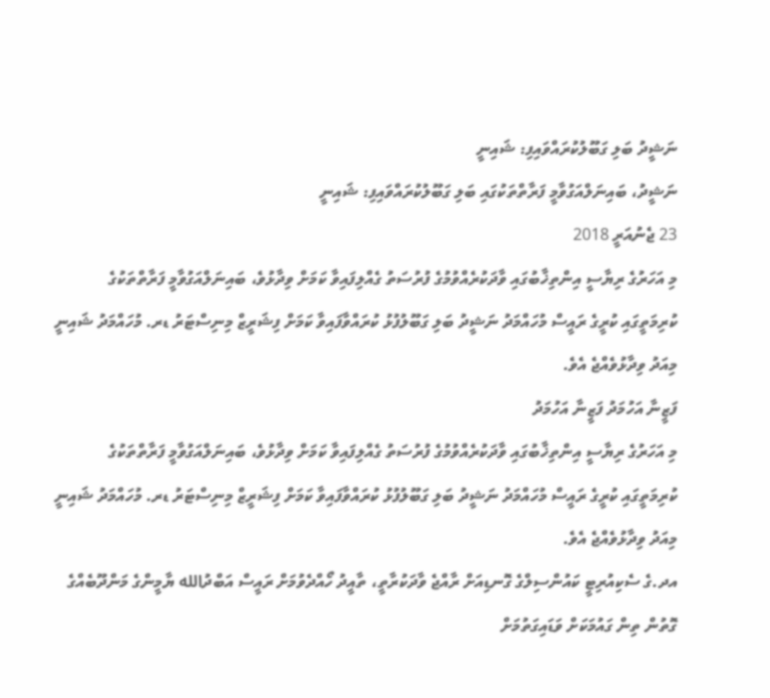ނަޝީދު ބަލި ގަބޫލުކުރައްވައިފި: ޝައިނީ
ނަޝީދު، ބައިނަލްއަގުވާމީ ފަރާތްތަކުގައި ބަލި ގަބޫލުކުރައްވައިފި: ޝައިނީ
23 ޖެނުއަރީ 2018
މި އަހަރުގެ ރިޔާސީ އިންތިޚާބުގައި ވާދަކުރެއްވުމުގެ ފުރުސަތު ގެއްލިފައިވާ ކަމަށް ވިދާޅުވެ، ބައިނަލްއަގުވާމީ ފަރާތްތަކުގެ ކުރިމަތީގައި ކުރީގެ ރައީސް މުހައްމަދު ނަޝީދު ބަލި ގަބޫލުފުޅު ކުރައްވާފައިވާ ކަމަށް ފިޝަރީޒް މިނިސްޓަރު ޑރ. މުހައްމަދު ޝައިނީ މިއަދު ވިދާޅުވެއްޖެ އެވެ.
ފަޒީނާ އަހުމަދު ފަޒީނާ އަހުމަދު
މި އަހަރުގެ ރިޔާސީ އިންތިޚާބުގައި ވާދަކުރެއްވުމުގެ ފުރުސަތު ގެއްލިފައިވާ ކަމަށް ވިދާޅުވެ، ބައިނަލްއަގުވާމީ ފަރާތްތަކުގެ ކުރިމަތީގައި ކުރީގެ ރައީސް މުހައްމަދު ނަޝީދު ބަލި ގަބޫލުފުޅު ކުރައްވާފައިވާ ކަމަށް ފިޝަރީޒް މިނިސްޓަރު ޑރ. މުހައްމަދު ޝައިނީ މިއަދު ވިދާޅުވެއްޖެ އެވެ.
އދ.ގެ ސެކިއުރިޓީ ކައުންސިލްގެ ގޮނޑިއަށް ރާއްޖެ ވާދަކުރާތީ، ތާއީދު ހޯއްދެވުމަށް ރައީސް އަބްދުالله ޔާމީންގެ މަންދޫބެއްގެ ގޮތުން ތިން ގައުމަކަށް ވަޑައިގަތުމަށް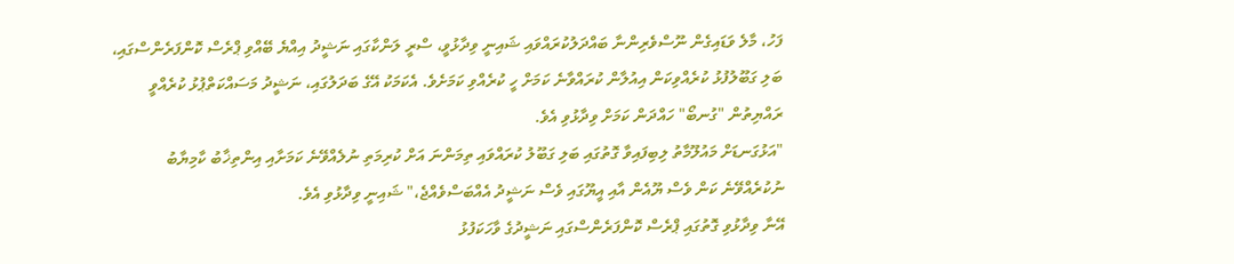ފަހު، މާލެ ވަޑައިގެން ނޫސްވެރިންނާ ބައްދަލުކުރައްވައި ޝައިނީ ވިދާޅުވީ، ސްރީ ލަންކާގައި ނަޝީދު އިއްޔެ ބޭއްވި ޕްރެސް ކޮންފަރެންސްގައި، ބަލި ގަބޫލުފުޅު ކުރެއްވިކަން އިއުލާން ކުރައްވާނެ ކަމަށް ހީ ކުރެއްވި ކަމަށެވެ. އެކަމަކު އޭގެ ބަދަލުގައި، ނަޝީދު މަސައްކަތްޕުޅު ކުރެއްވީ ރައްޔިތުން "ގުނބޯ" ހައްދަން ކަމަށް ވިދާޅުވި އެވެ.
"އަޅުގަނޑަށް މައުލޫމާތު ލިބިފައިވާ ގޮތުގައި ބަލި ގަބޫލު ކުރައްވައި ތިމަންނަ އަށް ކުރިމަތި ނުލެއްވޭނެ ކަމަށާއި އިންތިޚާބު ކާމިޔާބު ނުކުރެއްވޭނެ ކަން ވެސް ޔޫއެން އާއި އީޔޫގައި ވެސް ނަޝީދު އެއްބަސްވެއްޖެ،" ޝައިނީ ވިދާޅުވި އެވެ.
އޭނާ ވިދާޅުވި ގޮތުގައި ޕްރެސް ކޮންފަރެންސްގައި ނަޝީދުގެ ވާހަކަފުޅު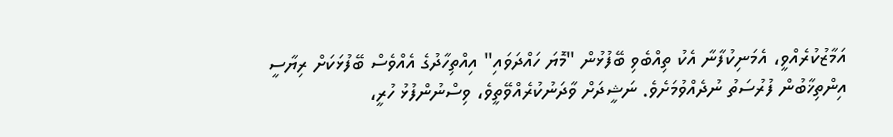އަމާޒުކުރެއްވީ، އެމަނިކުފާނާ އެކު ތިއްބެވި ބޭފުޅުން "މޮޔަ ހައްދަވައި" އިއްތިހާދުގެ އެއްވެސް ބޭފުޅަކަށް ރިޔާސީ އިންތިޚާބުން ފުރުސަތު ނުދެއްވުމަށެވެ. ނަޝީދަށް ވާދަނުކުރެއްވޭތީވެ، ވިސްނުންފުޅު ހުރީ،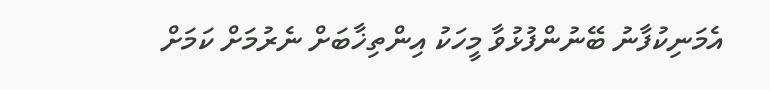އެމަނިކުފާނު ބޭނުންފުޅުވާ މީހަކު އިންތިޚާބަށް ނެރުމަށް ކަމަށް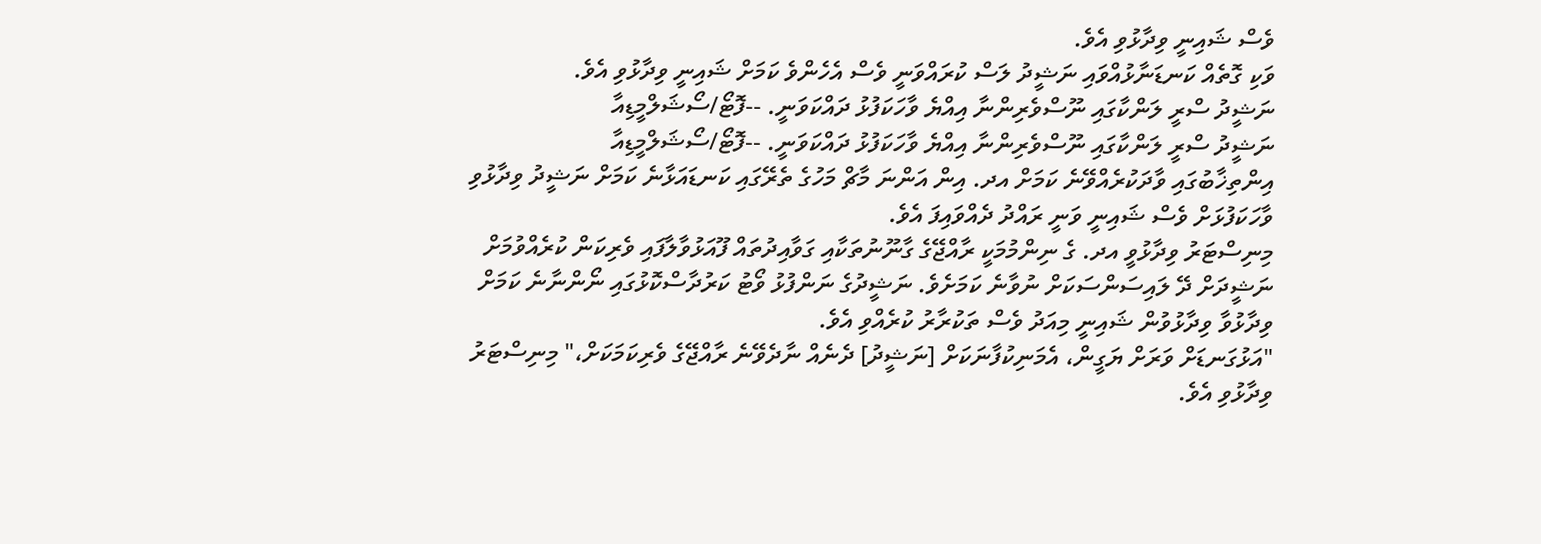ވެސް ޝައިނީ ވިދާޅުވި އެވެ.
ވަކި ގޮތެއް ކަނޑަނާޅުއްވައި ނަޝީދު ލަސް ކުރައްވަނީ ވެސް އެހެންވެ ކަމަށް ޝައިނީ ވިދާޅުވި އެވެ.
ނަޝީދު ސްރީ ލަންކާގައި ނޫސްވެރިންނާ އިއްޔެ ވާހަކަފުޅު ދައްކަވަނީ. --ފޮޓޯ/ސޯޝަލްމީޑިއާ
ނަޝީދު ސްރީ ލަންކާގައި ނޫސްވެރިންނާ އިއްޔެ ވާހަކަފުޅު ދައްކަވަނީ. --ފޮޓޯ/ސޯޝަލްމީޑިއާ
އިންތިޚާބުގައި ވާދަކުރެއްވޭނެ ކަމަށް އދ. އިން އަންނަ މާޗް މަހުގެ ތެރޭގައި ކަނޑައަޅާނެ ކަމަށް ނަޝީދު ވިދާޅުވި ވާހަކަފުޅަށް ވެސް ޝައިނީ ވަނީ ރައްދު ދެއްވައިފަ އެވެ.
މިނިސްޓަރު ވިދާޅުވީ އދ. ގެ ނިންމުމަކީ ރާއްޖޭގެ ގާނޫނުތަކާއި ގަވާއިދުތައް ފޫއަޅުވާލާފައި ވެރިކަން ކުރެއްވުމަށް ނަޝީދަށް ދޭ ލައިސަންސަކަށް ނުވާނެ ކަމަށެވެ. ނަޝީދުގެ ނަންފުޅު ވޯޓު ކަރުދާސްކޮޅުގައި ނޯންނާނެ ކަމަށް ވިދާޅުވާ ވިދާޅުވުން ޝައިނީ މިއަދު ވެސް ތަކުރާރު ކުރެއްވި އެވެ.
"އަޅުގަނޑަށް ވަރަށް ޔަގީން، އެމަނިކުފާނަކަށް [ނަޝީދު] ދެނެއް ނާދެވޭނެ ރާއްޖޭގެ ވެރިކަމަކަށް،" މިނިސްޓަރު ވިދާޅުވި އެވެ.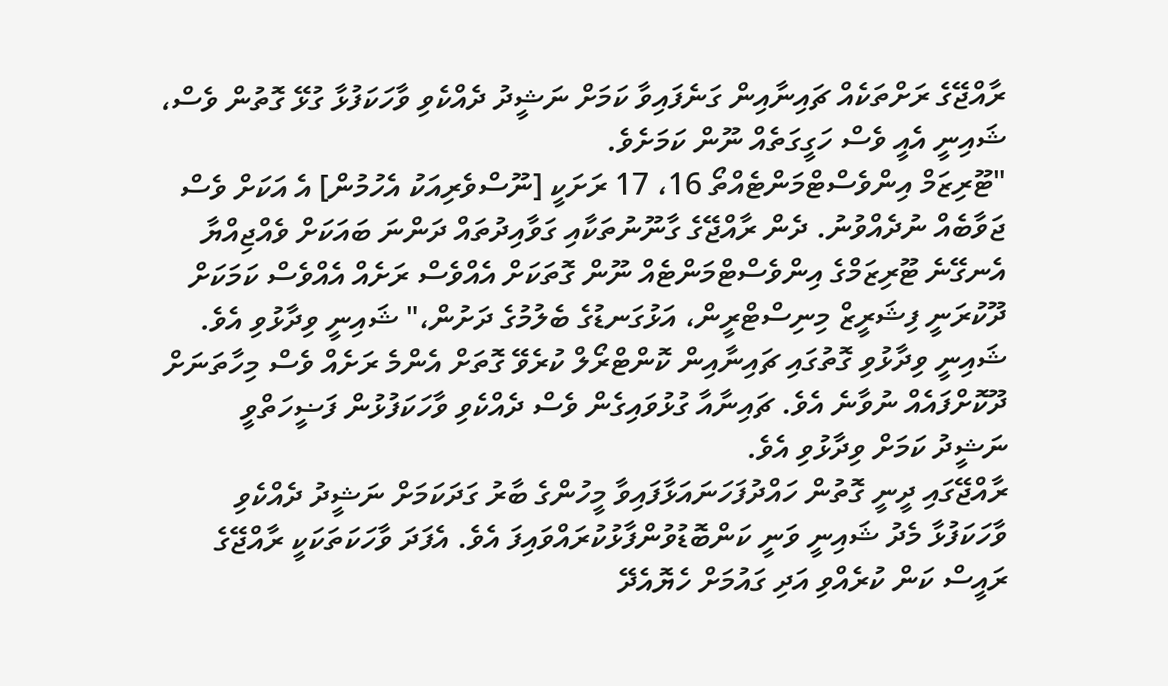ރާއްޖޭގެ ރަށްތަކެއް ޗައިނާއިން ގަނެފައިވާ ކަމަށް ނަޝީދު ދެއްކެވި ވާހަކަފުޅާ ގުޅޭ ގޮތުން ވެސް، ޝައިނީ އެއީ ވެސް ހަގީގަތެއް ނޫން ކަމަށެވެ.
"ޓޫރިޒަމް އިންވެސްޓްމަންޓެއްތޯ 16، 17 ރަށަކީ [ނޫސްވެރިއަކު އެހުމުން] އެ އަކަށް ވެސް ޖަވާބެއް ނުދެއްވުނު. ދެން ރާއްޖޭގެ ގާނޫނުތަކާއި ގަވާއިދުތައް ދަންނަ ބައަކަށް ވެއްޖިއްޔާ އެނގޭނެ ޓޫރިޒަމްގެ އިންވެސްޓްމަންޓެއް ނޫން ގޮތަކަށް އެއްވެސް ރަށެއް އެއްވެސް ކަމަކަށް ދޫކުރަނީ ފިޝަރީޒް މިނިސްޓްރީން، އަޅުގަނޑުގެ ބެލުމުގެ ދަށުން،" ޝައިނީ ވިދާޅުވި އެވެ.
ޝައިނީ ވިދާޅުވި ގޮތުގައި ޗައިނާއިން ކޮންޓްރޯލް ކުރެވޭ ގޮތަށް އެންމެ ރަށެއް ވެސް މިހާތަނަށް ދޫކޮށްފައެއް ނުވާނެ އެވެ. ޗައިނާއާ ގުޅުވައިގެން ވެސް ދެއްކެވި ވާހަކަފުޅުން ފަޟީހަތްވީ ނަޝީދު ކަމަށް ވިދާޅުވި އެވެ.
ރާއްޖޭގައި ދީނީ ގޮތުން ހައްދުފަހަނައަޅާފައިވާ މީހުންގެ ބާރު ގަދަކަމަށް ނަޝީދު ދެއްކެވި ވާހަކަފުޅާ މެދު ޝައިނީ ވަނީ ކަންބޮޑުވުންފާޅުކުރައްވައިފަ އެވެ. އެފަދަ ވާހަކަތަކަކީ ރާއްޖޭގެ ރައީސް ކަން ކުރެއްވި އަދި ގައުމަށް ހެޔޮއެދޭ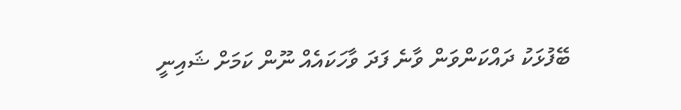ބޭފުޅަކު ދައްކަންވަން ވާނެ ފަދަ ވާހަކައެއް ނޫން ކަމަށް ޝައިނީ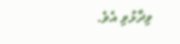ވިދާޅުވި އެވެ.